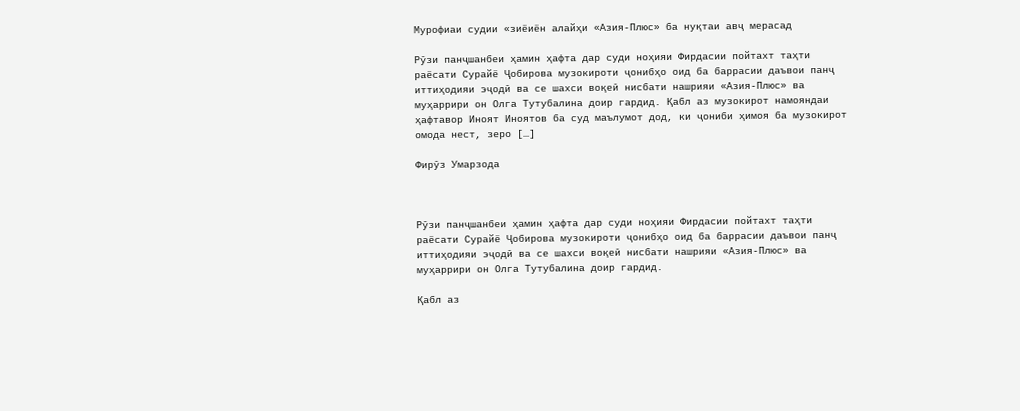Мурофиаи судии «зиёиён алайҳи «Азия-Плюс» ба нуқтаи авҷ мерасад

Рӯзи панҷшанбеи ҳамин ҳафта дар суди ноҳияи Фирдасии пойтахт таҳти раёсати Сурайё Ҷобирова музокироти ҷонибҳо оид ба баррасии даъвои панҷ иттиҳодияи эҷодӣ ва се шахси воқеӣ нисбати нашрияи «Азия-Плюс» ва муҳаррири он Олга Тутубалина доир гардид. Қабл аз музокирот намояндаи ҳафтавор Иноят Иноятов ба суд маълумот дод, ки ҷониби ҳимоя ба музокирот омода нест, зеро […]

Фирӯз Умарзода



Рӯзи панҷшанбеи ҳамин ҳафта дар суди ноҳияи Фирдасии пойтахт таҳти раёсати Сурайё Ҷобирова музокироти ҷонибҳо оид ба баррасии даъвои панҷ иттиҳодияи эҷодӣ ва се шахси воқеӣ нисбати нашрияи «Азия-Плюс» ва муҳаррири он Олга Тутубалина доир гардид.

Қабл аз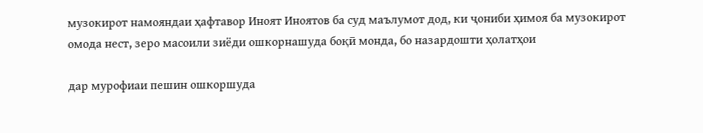музокирот намояндаи ҳафтавор Иноят Иноятов ба суд маълумот дод, ки ҷониби ҳимоя ба музокирот омода нест, зеро масоили зиёди ошкорнашуда боқӣ монда, бо назардошти ҳолатҳои

дар мурофиаи пешин ошкоршуда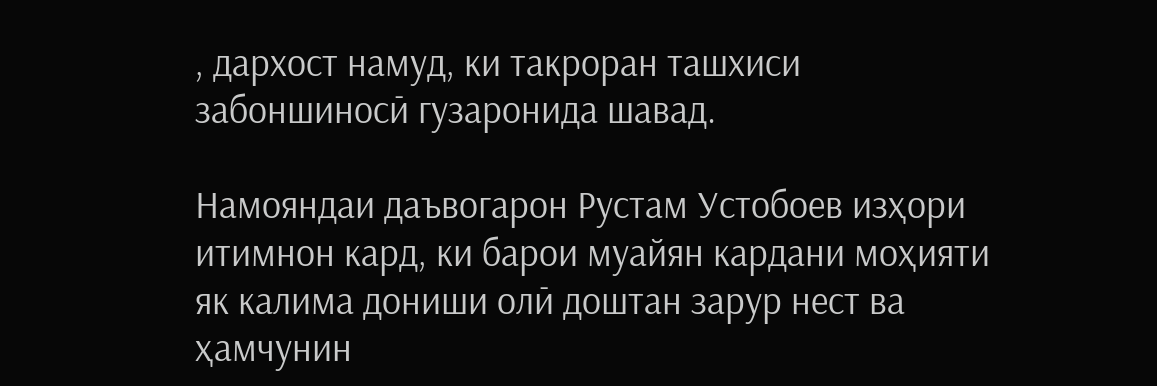, дархост намуд, ки такроран ташхиси забоншиносӣ гузаронида шавад.

Намояндаи даъвогарон Рустам Устобоев изҳори итимнон кард, ки барои муайян кардани моҳияти як калима дониши олӣ доштан зарур нест ва ҳамчунин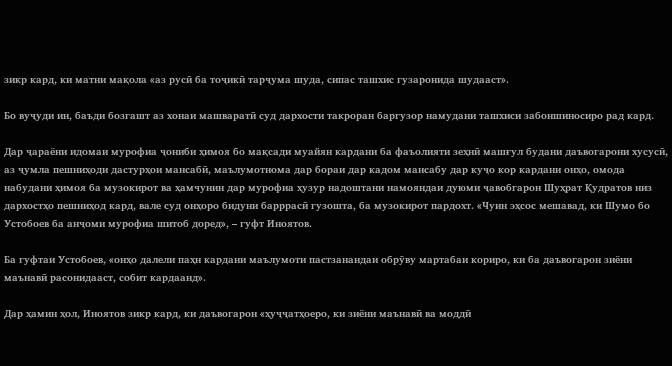зикр кард, ки матни мақола «аз русӣ ба тоҷикӣ тарҷума шуда, сипас ташхис гузаронида шудааст».

Бо вуҷуди ин, баъди бозгашт аз хонаи машваратӣ суд дархости такроран баргузор намудани ташхиси забоншиносиро рад кард.

Дар ҷараёни идомаи мурофиа ҷониби ҳимоя бо мақсади муайян кардани ба фаъолияти зеҳнӣ машғул будани даъвогарони хусусӣ, аз ҷумла пешниҳоди дастурҳои мансабӣ, маълумотнома дар бораи дар кадом мансабу дар куҷо кор кардани онҳо, омода набудани ҳимоя ба музокирот ва ҳамчунин дар мурофиа ҳузур надоштани намояндаи дуюми ҷавобгарон Шуҳрат Қудратов низ дархостҳо пешниҳод кард, вале суд онҳоро бидуни барррасӣ гузошта, ба музокирот пардохт. «Чуин эҳсос мешавад, ки Шумо бо Устобоев ба анҷоми мурофиа шитоб доред», – гуфт Иноятов.

Ба гуфтаи Устобоев, «онҳо далели паҳн кардани маълумоти пастзанандаи обрӯву мартабаи кориро, ки ба даъвогарон зиёни маънавӣ расонидааст, собит кардаанд».

Дар ҳамин ҳол, Иноятов зикр кард, ки даъвогарон «ҳуҷҷатҳоеро, ки зиёни маънавӣ ва моддӣ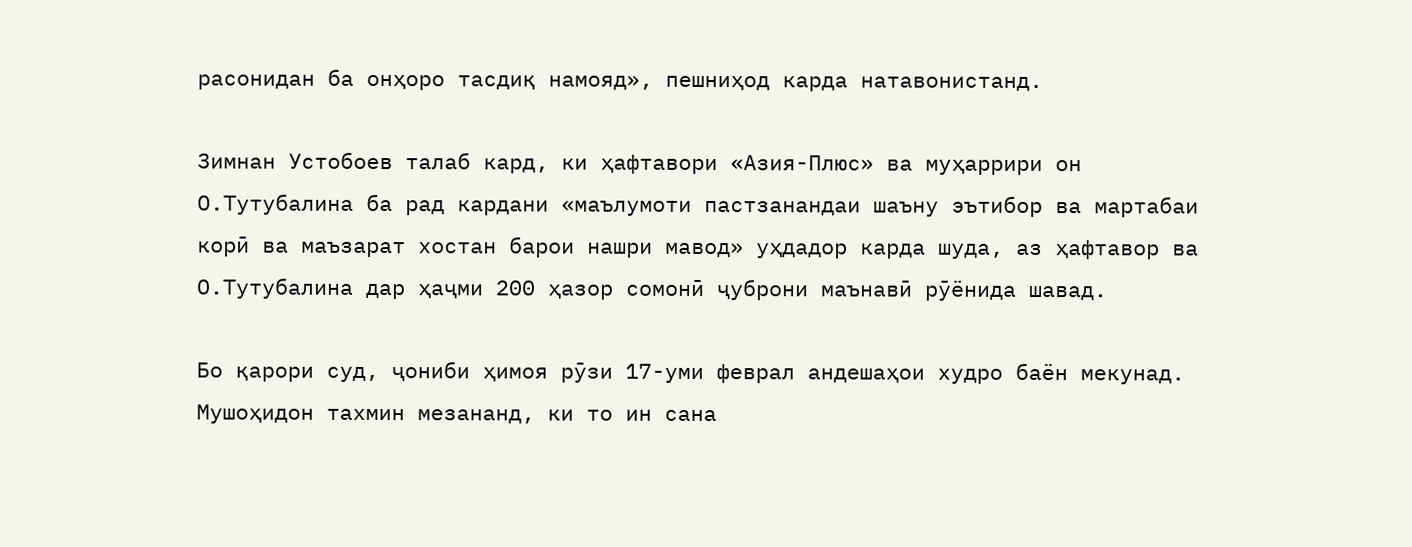расонидан ба онҳоро тасдиқ намояд», пешниҳод карда натавонистанд.

Зимнан Устобоев талаб кард, ки ҳафтавори «Азия-Плюс» ва муҳаррири он О.Тутубалина ба рад кардани «маълумоти пастзанандаи шаъну эътибор ва мартабаи корӣ ва маъзарат хостан барои нашри мавод» уҳдадор карда шуда, аз ҳафтавор ва О.Тутубалина дар ҳаҷми 200 ҳазор сомонӣ ҷуброни маънавӣ рӯёнида шавад.

Бо қарори суд, ҷониби ҳимоя рӯзи 17-уми феврал андешаҳои худро баён мекунад. Мушоҳидон тахмин мезананд, ки то ин сана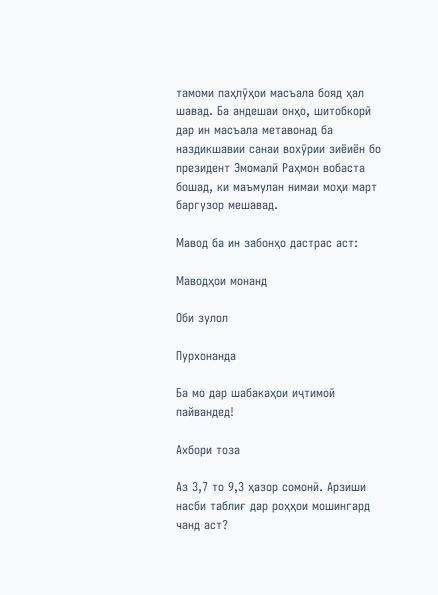тамоми паҳлӯҳои масъала бояд ҳал шавад. Ба андешаи онҳо, шитобкорӣ дар ин масъала метавонад ба наздикшавии санаи вохӯрии зиёиён бо президент Эмомалӣ Раҳмон вобаста бошад, ки маъмулан нимаи моҳи март баргузор мешавад.

Мавод ба ин забонҳо дастрас аст:

Маводҳои монанд

Оби зулол

Пурхонанда

Ба мо дар шабакаҳои иҷтимоӣ пайвандед!

Ахбори тоза

Аз 3,7 то 9,3 ҳазор сомонӣ. Арзиши насби таблиғ дар роҳҳои мошингард чанд аст?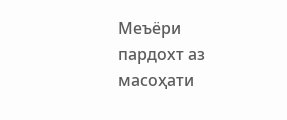Меъёри пардохт аз масоҳати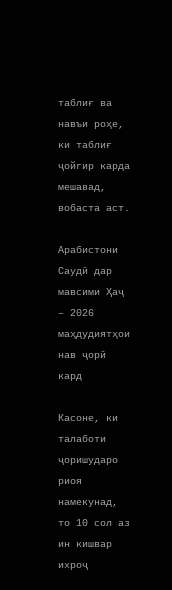таблиғ ва навъи роҳе, ки таблиғ ҷойгир карда мешавад, вобаста аст.

Арабистони Саудӣ дар мавсими Ҳаҷ – 2026 маҳдудиятҳои нав ҷорӣ кард

Касоне, ки талаботи ҷоришударо риоя намекунад, то 10 сол аз ин кишвар ихроҷ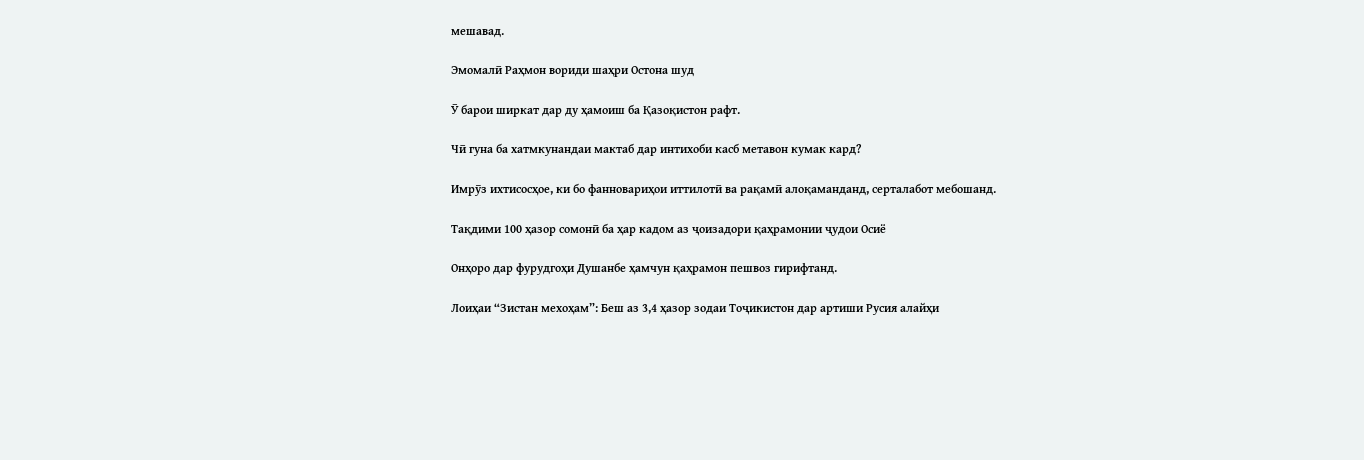мешавад.

Эмомалӣ Раҳмон вориди шаҳри Остона шуд

Ӯ барои ширкат дар ду ҳамоиш ба Қазоқистон рафт.

Чӣ гуна ба хатмкунандаи мактаб дар интихоби касб метавон кумак кард?

Имрӯз ихтисосҳое, ки бо фанновариҳои иттилотӣ ва рақамӣ алоқаманданд, серталабот мебошанд.

Тақдими 100 ҳазор сомонӣ ба ҳар кадом аз ҷоизадори қаҳрамонии ҷудои Осиё

Онҳоро дар фурудгоҳи Душанбе ҳамчун қаҳрамон пешвоз гирифтанд.

Лоиҳаи “Зистан мехоҳам”: Беш аз 3,4 ҳазор зодаи Тоҷикистон дар артиши Русия алайҳи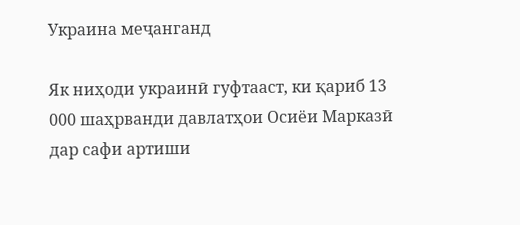Украина меҷанганд

Як ниҳоди украинӣ гуфтааст, ки қариб 13 000 шаҳрванди давлатҳои Осиёи Марказӣ дар сафи артиши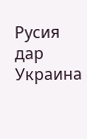Русия дар Украина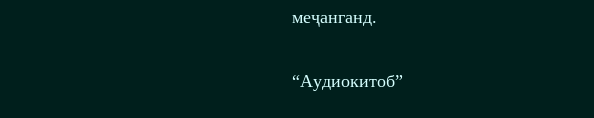меҷанганд.

“Аудиокитоб”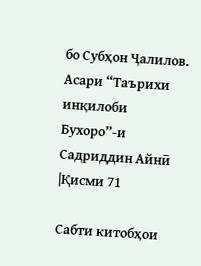бо Субҳон Ҷалилов. Асари “Таърихи инқилоби Бухоро”-и Садриддин Айнӣ |Қисми 71

Cабти китобҳои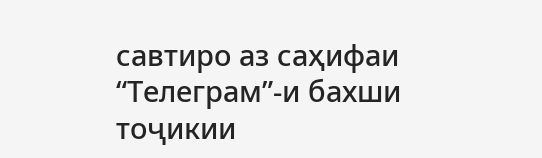савтиро аз саҳифаи “Телеграм”-и бахши тоҷикии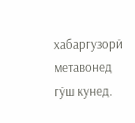хабаргузорӣ метавонед гӯш кунед.